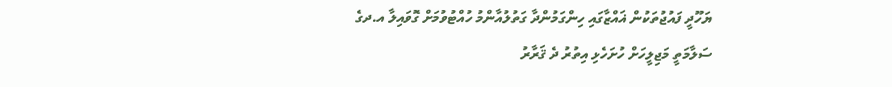ޔަހޫދީ ފައުޖުތަކުން ޣައްޒާގައި ހިންގަމުންދާ ގަތުލުއާންމު ހުއްޓުވުމަށް ގޮވައިލާ އ.ދގެ ސަލާމަތީ މަޖިލީހަށް ހުށަހެޅި އިތުރު ދެ ޤަރާރު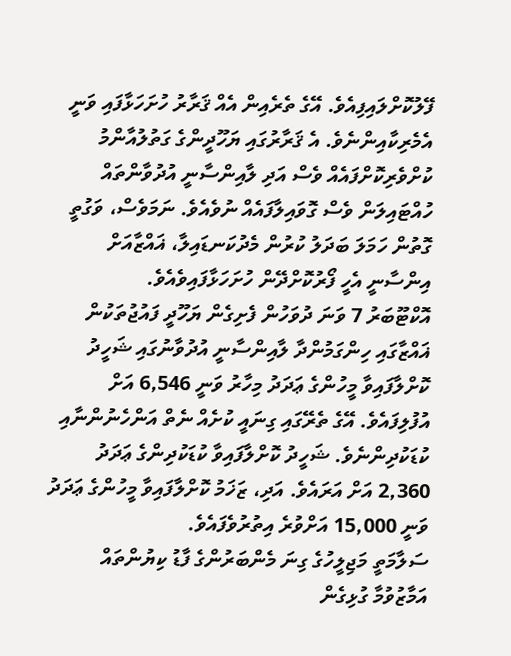ފޭލުކޮށްލައިފިއެވެ. އޭގެ ތެރެއިން އެއް ޤަރާރު ހުށަހަޅާފައި ވަނީ އެމެރިކާއިންނެވެ. އެ ޤަރާރުގައި ޔަހޫދީންގެ ގަތުލުއާންމު ކުށްވެރިކޮށްފައެއް ވެސް އަދި ލާއިންސާނީ އުދުވާންތައް ހުއްޓައިލަން ވެސް ގޮވައިލާފައެއް ނުވެއެވެ. ނަމަވެސް، ވަގުތީ ގޮތުން ހަމަލަ ބަދަލު ކުރުން މެދުކަނޑައިލާ، ޣައްޒާއަށް އިންސާނީ އެހީ ފޯރުކޮށްދޭން ހުށަހަޅާފައިވެއެވެ.
އޮކްޓޫބަރު 7 ވަނަ ދުވަހުން ފެށިގެން ޔަހޫދީ ފައުޖުތަކުން ޣައްޒާގައި ހިންގަމުންދާ ލާއިންސާނީ އުދުވާނުގައި ޝަހީދު ކޮށްލާފައިވާ މީހުންގެ ޢަދަދު މިހާރު ވަނީ 6,546 އަށް އުފުލިފައެވެ. އޭގެ ތެރޭގައި ގިނައީ ކުށެއް ނެތް އަންހެނުންނާއި ކުޑަކުދިންނެވެ. ޝަހީދު ކޮށްލާފައިވާ ކުޑަކުދިންގެ ޢަދަދު 2,360 އަށް އަރައެވެ. އަދި، ޒަޚަމު ކޮށްލާފައިވާ މީހުންގެ ޢަދަދު ވަނީ 15,000 އަށްވުރެ އިތުރުވެފައެވެ.
ސަލާމަތީ މަޖިލީހުގެ ގިނަ މެންބަރުންގެ ފާޑު ކިޔުންތައް އަމާޒުވުމާ ގުޅިގެން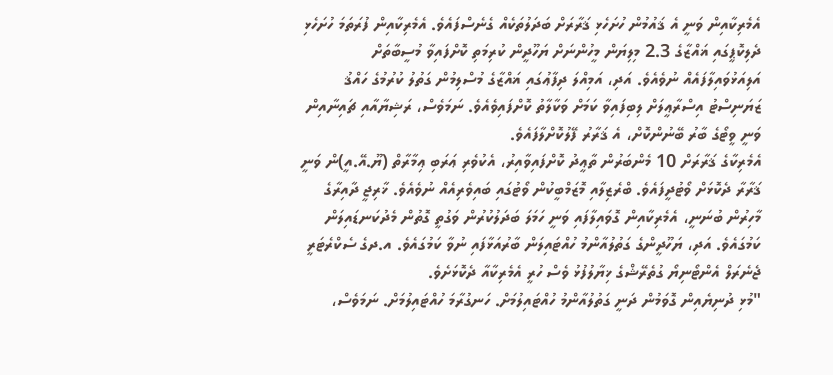އެމެރިކާއިން ވަނީ އެ ޤައުމުން ހުށަހެޅި ޤަރާރަށް ބަދަލުތަކެއް ގެނެސްފައެވެ. އެމެރިކާއިން ފުރަތަމަ ހުށަހެޅި ދެލިކޮޕީގައި ޣައްޒާގެ 2.3 މިލިޔަން މީހުންނަށް ޔަހޫދީން ކުރިމަތި ކޮށްފައިވާ މުސީބާތަށް އަލިއަޅުވައިލާފައެއް ނުވެއެވެ. އަދި، އަމިއްލަ ދިފާޢުގައި ޣައްޒާގެ މުސްލިމުން ގަތުލު ކުރުމުގެ ހައްޤު ޒަޔަނިސްޓު އިސްރާޢީލަށް ލިބިފައިވާ ކަމަށް ވަކާލާތު ކޮށްފައިވެއެވެ. ނަމަވެސް، ރަޝިޔާއާއި ޗައިނާއިން ވަނީ ވީޓޯގެ ބާރު ބޭނުންކޮށް، އެ ޤަރާރު ފޭލުކޮށްލާފައެވެ.
އެމެރިކާގެ ޤަރާރަށް 10 މެންބަރުން ތާޢީދު ކޮށްފައިވާއިރު، އެކުވެރި ޢަރަބި ޢިމާރާތް (ޔޫ.އޭ.އީ)ން ވަނީ ޤަރާރާ ދެކޮޅަށް ވޯޓުދީފައެވެ. ބްރެޒިލާއި މޮޒަމްބީކުން ވޯޓުގައި ބައިވެރިއެއް ނުވެއެވެ. ޚާރިޖީ ދާއިރާގެ މާހިރުން ބުނަނީ، އެމެރިކާއިން ގޮވައިލާފައި ވަނީ ހަމަލަ ބަދަލުކުރުން ވަގުތީ ގޮތުން މެދުކަނޑައިލަން ކަމުގައެވެ. އަދި، ޔަހޫދީންގެ ގަތުލުއާންމު ހުއްޓައިލަން ބާރުއަޅާފައި ނުވާ ކަމުގައެވެ. އ.ދގެ ސެކްރެޓަރީ ޖެނެރަލް އެންޓޯނިޔޯ ގުތެރޭޝްގެ ޚިޔާލުފުޅު ވެސް ހުރީ އެމެރިކާއާ ދެކޮޅަށެވެ.
"މުޅި ދުނިޔެއިން ގޮވަމުން ދަނީ ގަތުލުއާންމު ހުއްޓައިލުމަށް. ހަނގުރާމަ ހުއްޓައިލުމަށް. ނަމަވެސް،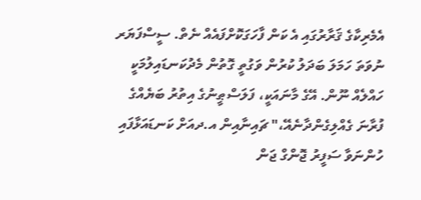އެމެރިކާގެ ޤަރާރުގައި އެ ކަން ފާހަގަކޮށްފައެއް ނެތް. ސީސްފަޔަރ ނުވަތަ ހަމަލަ ބަދަލު ކުރުން ވަގުތީ ގޮތުން މެދުކަނޑައިލުމަކީ ހައްލެއް ނޫން. އޭގެ މާނައަކީ، ފަލަސްޠީނުގެ އިތުރު ބަޔެއްގެ ފުރާނަ ގެއްލިގެންދާނެއޭ،" ޗައިނާއިން އ.ދއަށް ކަނޑައަޅާފައި ހުންނަވާ ސަފީރު ޖޮންގް ޖަން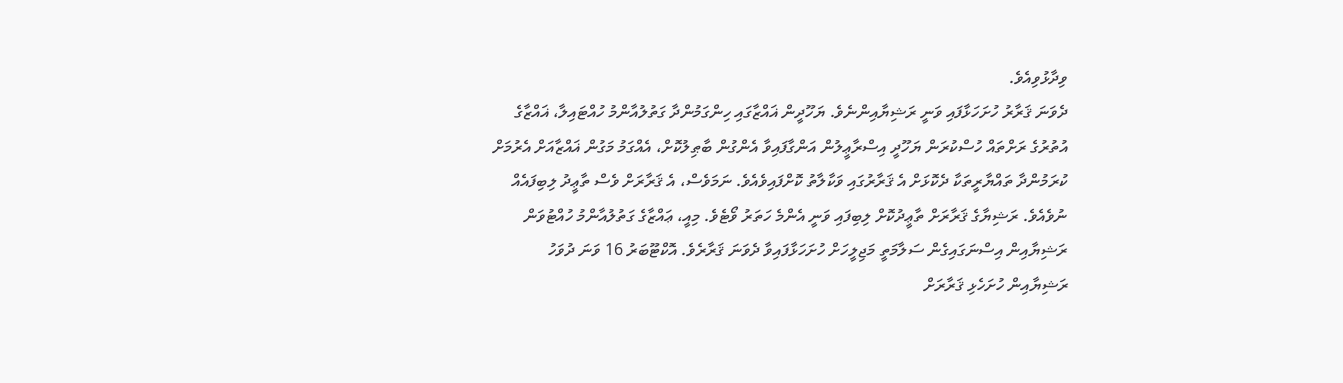ވިދާޅުވިއެވެ.
ދެވަނަ ޤަރާރު ހުށަހަޅާފައި ވަނީ ރަޝިޔާއިންނެވެ. ޔަހޫދީން ޣައްޒާގައި ހިންގަމުންދާ ގަތުލުއާންމު ހުއްޓައިލާ، ޣައްޒާގެ އުތުރުގެ ރަށްތައް ހުސްކުރަން ޔަހޫދީ އިސްރާޢީލުން އަންގާފައިވާ އެންގުން ބާޠިލުކޮށް، އެއްގަމު މަގުން ޣައްޒާއަށް އެރުމަށް ކުރަމުންދާ ތައްޔާރީތަކާ ދެކޮޅަށް އެ ޤަރާރުގައި ވަކާލާތު ކޮށްފައިވެއެވެ. ނަމަވެސް، އެ ޤަރާރަށް ވެސް ތާޢީދު ލިބިފައެއް ނުވެއެވެ. ރަޝިޔާގެ ޤަރާރަށް ތާޢީދުކޮށް ލިބިފައި ވަނީ އެންމެ ހަތަރު ވޯޓެވެ. މިއީ، ޢައްޒާގެ ގަތުލުއާންމު ހުއްޓުވަން ރަޝިޔާއިން އިސްނަގައިގެން ސަލާމަތީ މަޖިލީހަށް ހުށަހަޅާފައިވާ ދެވަނަ ޤަރާރެވެ. އޮކްޓޫބަރު 16 ވަނަ ދުވަހު ރަޝިޔާއިން ހުށަހެޅި ޤަރާރަށް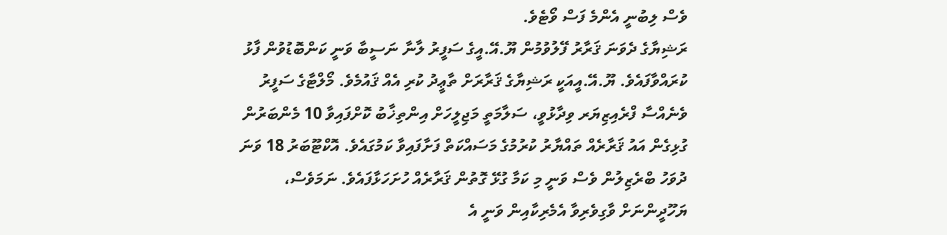ވެސް ލިބުނީ އެންމެ ފަސް ވޯޓެވެ.
ރަޝިޔާގެ ދެވަނަ ޤަރާރު ފޭލުވުމުން ޔޫ.އޭ.އީގެ ސަފީރު ލާނާ ނަސީބާ ވަނީ ކަންބޮޑުވުން ފާޅު ކުރައްވާފައެވެ. ޔޫ.އޭ.އީއަކީ ރަޝިޔާގެ ޤަރާރަށް ތާޢީދު ކުރި އެއް ޤައުމެވެ. މޯލްޓާގެ ސަފީރު ވެނެއްސާ ފްރެއިޒިޔަރ ވިދާޅުވީ، ސަލާމަތީ މަޖިލީހަށް އިންތިޚާބު ކޮށްފައިވާ 10 މެންބަރުން ގުޅިގެން އައު ޤަރާރެއް ތައްޔާރު ކުރުމުގެ މަސައްކަތް ފަށާފައިވާ ކަމުގައެވެ. އޮކްޓޫބަރު 18 ވަނަ ދުވަހު ބްރެޒިލުން ވެސް ވަނީ މި ކަމާ ގުޅޭ ގޮތުން ޤަރާރެއް ހުށަހަޅާފައެވެ. ނަމަވެސް، ޔަހޫދީންނަށް ވާގިވެރިވާ އެމެރިކާއިން ވަނީ އެ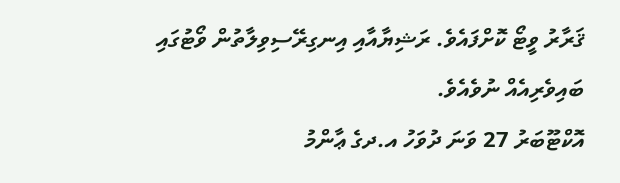ޤަރާރު ވީޓޯ ކޮށްފައެވެ. ރަޝިޔާއާއި އިނގިރޭސިވިލާތުން ވޯޓުގައި ބައިވެރިއެއް ނުވެއެވެ.
އޮކްޓޫބަރު 27 ވަނަ ދުވަހު އ.ދގެ ޢާންމު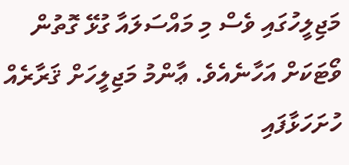މަޖިލީހުގައި ވެސް މި މައްސަލައާ ގުޅޭ ގޮތުން ވޯޓަކަށް އަހާނެއެވެ. ޢާންމު މަޖިލީހަށް ޤަރާރެއް ހުށަހަޅާފައި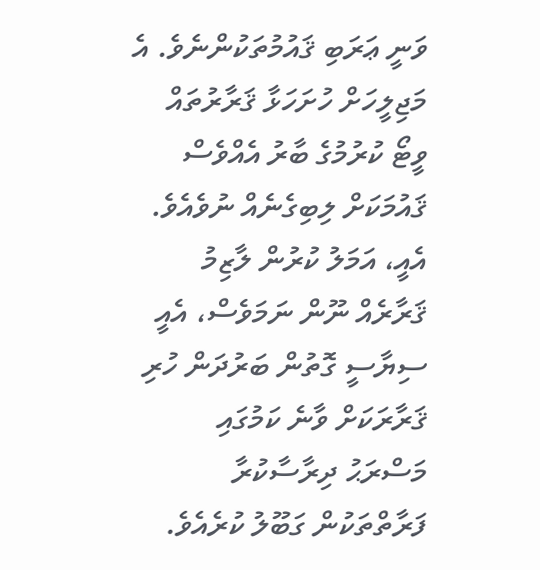ވަނީ ޢަރަބި ޤައުމުތަކުންނެވެ. އެ މަޖިލީހަށް ހުށަހަޅާ ޤަރާރުތައް ވީޓޯ ކުރުމުގެ ބާރު އެއްވެސް ޤައުމަކަށް ލިބިގެނެއް ނުވެއެވެ. އެއީ، އަމަލު ކުރުން ލާޒިމު ޤަރާރެއް ނޫން ނަމަވެސް، އެއީ ސިޔާސީ ގޮތުން ބަރުދަން ހުރި ޤަރާރަކަށް ވާނެ ކަމުގައި މަސްރަޙު ދިރާސާކުރާ ފަރާތްތަކުން ގަބޫލު ކުރެއެވެ.